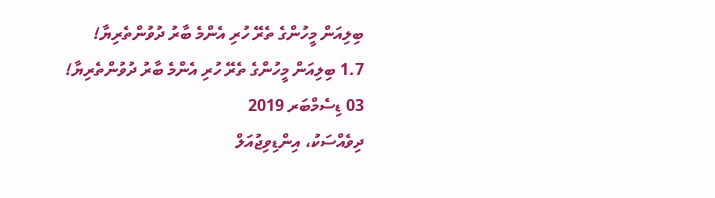ބިލިއަން މީހުންގެ ތެރޭ ހުރި އެންމެ ބާރު ދުވުންތެރިޔާ!
1.7 ބިލިއަން މީހުންގެ ތެރޭ ހުރި އެންމެ ބާރު ދުވުންތެރިޔާ!
03 ޑިސެމްބަރ 2019
ދިވެއްސަކު، އިންޑިވިޖުއަލް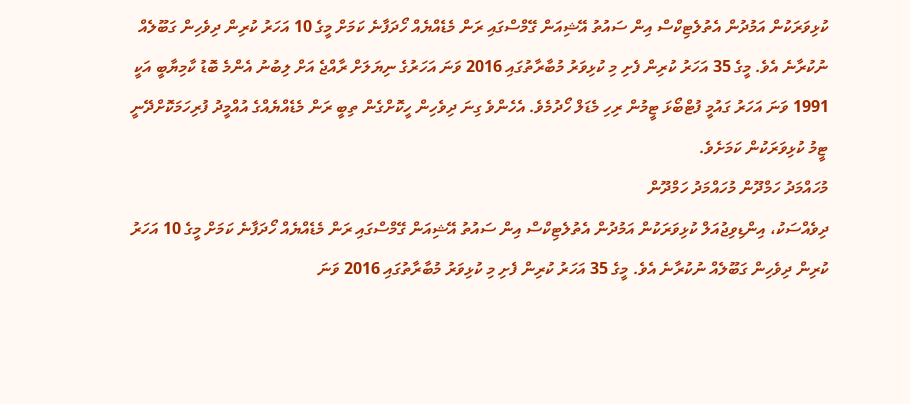ކުޅިވަރަކުން އަމުދުން އެތުލެޓިކްސް އިން ސައުތު އޭޝިއަން ގޭމްސްގައި ރަން މެޑެއްޔެއް ހޯދަފާނެ ކަމަށް މީގެ 10 އަހަރު ކުރިން ދިވެހިން ގަބޫލެއް ނުކުރާނެ އެވެ. މީގެ 35 އަހަރު ކުރިން ފެށި މި ކުޅިވަރު މުބާރާތުގައި 2016 ވަނަ އަހަރުގެ ނިޔަލަށް ރާއްޖެ އަށް ލިބުނު އެންމެ ބޮޑު ކާމިޔާބީ އަކީ 1991 ވަނަ އަހަރު ގައުމީ ފުޓްބޯޅަ ޓީމުން ރިހި މެޑަލް ހޯދުމެވެ. އެހެންވެ ގިނަ ދިވެހިން ހީކޮށްގެން ތިބީ ރަން މެޑެއްޔެއްގެ އުއްމީދު ފުރިހަމަކޮށްދޭނީ ޓީމު ކުޅިވަރަކުން ކަމަށެވެ.
މުހައްމަދު ހަމްދޫން މުހައްމަދު ހަމްދޫން
ދިވެއްސަކު، އިންޑިވިޖުއަލް ކުޅިވަރަކުން އަމުދުން އެތުލެޓިކްސް އިން ސައުތު އޭޝިއަން ގޭމްސްގައި ރަން މެޑެއްޔެއް ހޯދަފާނެ ކަމަށް މީގެ 10 އަހަރު ކުރިން ދިވެހިން ގަބޫލެއް ނުކުރާނެ އެވެ. މީގެ 35 އަހަރު ކުރިން ފެށި މި ކުޅިވަރު މުބާރާތުގައި 2016 ވަނަ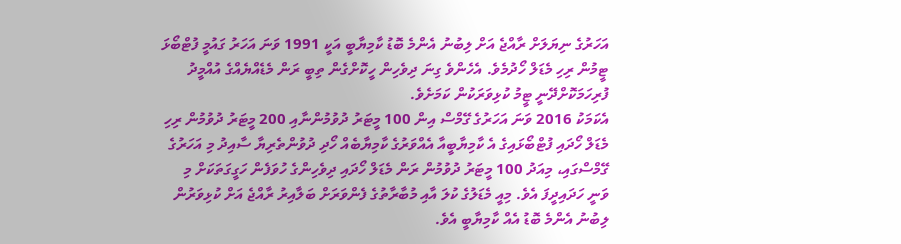އަހަރުގެ ނިޔަލަށް ރާއްޖެ އަށް ލިބުނު އެންމެ ބޮޑު ކާމިޔާބީ އަކީ 1991 ވަނަ އަހަރު ގައުމީ ފުޓްބޯޅަ ޓީމުން ރިހި މެޑަލް ހޯދުމެވެ. އެހެންވެ ގިނަ ދިވެހިން ހީކޮށްގެން ތިބީ ރަން މެޑެއްޔެއްގެ އުއްމީދު ފުރިހަމަކޮށްދޭނީ ޓީމު ކުޅިވަރަކުން ކަމަށެވެ.
އެކަމަކު 2016 ވަނަ އަހަރުގެ ގޭމްސް އިން 100 މީޓަރު ދުވުމުންނާއި 200 މީޓަރު ދުވުމުން ރިހި މެޑަލް ހޯދައި ފުޓްބޯޅައިގެ އެ ކާމިޔާބީއާ އެއްވަރުގެ ކާމިޔާބެއް ހޯދި ދުވުންތެރިޔާ ސާއިދު މި އަހަރުގެ ގޭމްސްގައި، މިއަދު 100 މީޓަރު ދުވުމުން ރަން މެޑަލް ހޯދައި ދިވެހިންގެ ހުވަފެން ހަގީގަތަކަށް މި ވަނީ ހަދައިދީފަ އެވެ. މިއީ މެޑަލުގެ ކުލަ އާއި މުބާރާތުގެ ފެންވަރަށް ބަލާއިރު ރާއްޖެ އަށް ކުޅިވަރުން ލިބުނު އެންމެ ބޮޑު އެއް ކާމިޔާބީ އެވެ.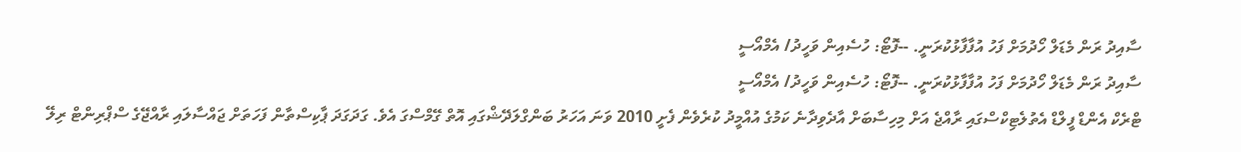ސާއިދު ރަން މެޑަލް ހޯދުމަށް ފަހު އުފާފާޅުކުރަނީ. --ފޮޓޯ: ހުސެއިން ވަހީދު/ އެމްއޯސީ
ސާއިދު ރަން މެޑަލް ހޯދުމަށް ފަހު އުފާފާޅުކުރަނީ. --ފޮޓޯ: ހުސެއިން ވަހީދު/ އެމްއޯސީ
ޓްރެކް އެންޑް ފީލްޑް އެތުލެޓިކްސްގައި ރާއްޖެ އަށް މިހިސާބަށް އާދެވިދާނެ ކަމުގެ އުއްމީދު ކުރެވެން ފެށީ 2010 ވަނަ އަހަރު ބަންގްލަދޭޝްގައި އޮތް ގޭމްސްގަ އެވެ. ގަދަގަދަ ޕާކިސްތާން ފަހަތަށް ޖައްސާލައި ރާއްޖޭގެ ސްޕްރިންޓް ރިލޭ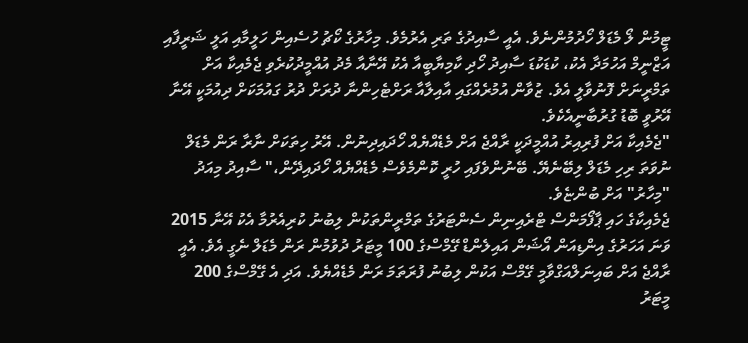ޓީމުން ލޯ މެޑަލް ހޯދުމުންނެވެ. އެއީ ސާއިދުގެ ތަރި އެރުމެވެ. މިހާރުގެ ކޯޗު ހުސެއިން ހަލީމާއި އަލީ ޝަރީފާއި އަޒްނީމް އަހުމަދާ އެކު، ކުޑަކުޑަ ސާއިދު ހޯދި ކާމިޔާބީއާ އެކު އޭނާއާ މެދު އުއްމީދުކުރެވި ޖެމެއިކާ އަށް ތަމްރީނަށް ފޮނުވާލީ އެވެ. ޒުވާން އުމުރެއްގައި އާއިލާއާ ރަށްޓެހިންނާ ދުރަށް ދުރު ގައުމަކަށް ދިއުމަކީ އޭނާ އޭރުވީ ބޮޑު ގުރުބާނީއެކެވެ.
"ޖެމެއިކާ އަށް ފުރިއިރު އުއްމީދަކީ ރާއްޖެ އަށް މެޑެއްޔެއް ހޯދައިދިނުން. އޭރު ހިތަކަށް ނާރާ ރަން މެޑަލް ނުވަތަ ރިހި މެޑަލް ލިބޭނެޔޭ. ބޭނުންވެފައި ހުރީ ކޮންމެވެސް މެޑެއްޔެއް ހޯދައިދޭން،" ސާއިދު މިއަދު "މިހާރު" އަށް ބުންޏެވެ.
ޖެމެއިކާގެ ހައި ޕާފޯމަންސް ޓްރެއިނިން ސެންޓަރުގެ ތަމްރީންތަކުން ލިބުނު ކުރިއެރުމާ އެކު އޭނާ 2015 ވަނަ އަހަރުގެ އިންޑިއަން އޯޝަން އައިލެންޑް ގޭމްސްގެ 100 މީޓަރު ދުވުމުން ރަން މެޑަލް ނެގީ އެވެ. އެއީ ރާއްޖެ އަށް ބައިނަލްއަގްވާމީ ގޭމްސް އަކުން ލިބުނު ފުރަތަމަ ރަން މެޑެއްޔެވެ. އަދި އެ ގޭމްސްގެ 200 މީޓަރު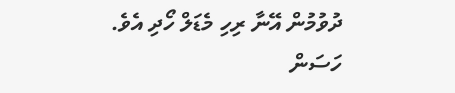ދުވުމުން އޭނާ ރިހި މެޑަލް ހޯދި އެވެ.
ހަސަން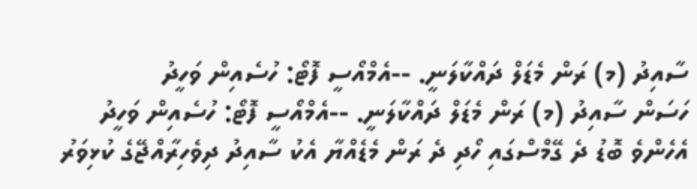ސާއިދު (މ) ރަން މެޑަލް ދައްކާލަނީ. --އެމްއޯސީ ފޮޓޯ: ހުސެއިން ވަހީދު
ހަސަން ސާއިދު (މ) ރަން މެޑަލް ދައްކާލަނީ. --އެމްއޯސީ ފޮޓޯ: ހުސެއިން ވަހީދު
އެހެންވެ ބޮޑު ދެ ގޭމްސްގައި ހޯދި ދެ ރަން މެޑެއްޔާ އެކު ސާއިދު ދިވެހިރާއްޖޭގެ ކުޅިވަރު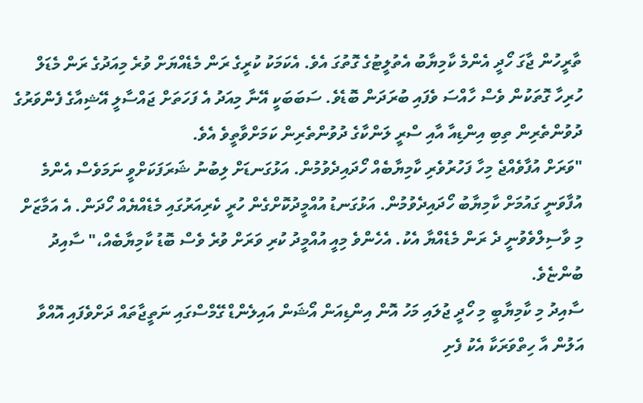ތާރީހުން ޖާގަ ހޯދީ އެންމެ ކާމިޔާބު އެތުލީޓުގެ ގޮތުގަ އެވެ. އެކަމަކު ކުރީގެ ރަން މެޑެއްޔަށް ވުރެ މިއަދުގެ ރަން މެޑަލް ހުރިހާ ގޮތަކުން ވެސް ހާއްސަ ވެފައި ބުރަދަން ބޮޑެވެ. ސަބަބަކީ އޭނާ މިއަދު އެ ފަހަތަށް ޖައްސާލީ އޭޝިއާގެ ފެންވަރުގެ ދުވުންތެރިން ތިބި އިންޑިއާ އާއި ސްރީ ލަންކާގެ ދުވުންތެރިން ކަމަށްވާތީވެ އެވެ.
"ވަރަށް އުފާވެއްޖެ މިހާ ފަހުރުވެރި ކާމިޔާބެއް ހޯދައިދެވުމުން. އަޅުގަނޑަށް ލިބުނު ޝަރަފަކަށްވީ ނަމަވެސް އެންމެ އުފާވަނީ ގައުމަށް ކާމިޔާބު ހޯދައިދެވުމުން. އަޅުގަނޑު އުއްމީދުކޮށްގެން ހުރީ ކެރިއަރުގައި މެޑެއްޔެއް ހޯދަން. އެ އަމާޒަށް މި ވާސިލްވެވުނީ ދެ ރަން މެޑެއްޔާ އެކު. އެހެންވެ މިއީ އުއްމީދު ކުރި ވަރަށް ވުރެ ވެސް ބޮޑު ކާމިޔާބެއް،" ސާއިދު ބުންޏެވެ.
ސާއިދު މި ކާމިޔާބީ މި ހޯދީ ޖުލައި މަހު އޮން އިންޑިއަން އޯޝަން އައިލެންޑް ގޭމްސްގައި ނަތީޖާތައް ދަށްވެފައި އޮއްވާ އަލުން އާ ހިތްވަރަކާ އެކު ފެށި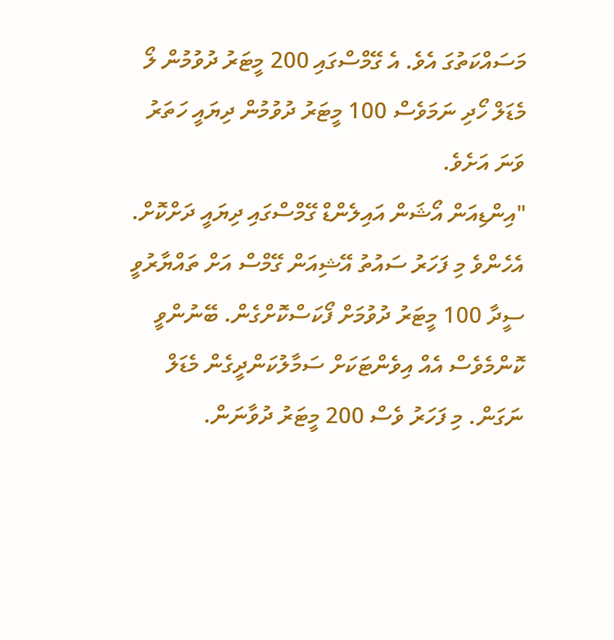މަސައްކަތުގަ އެވެ. އެ ގޭމްސްގައި 200 މީޓަރު ދުވުމުން ލޯ މެޑަލް ހޯދި ނަމަވެސް 100 މީޓަރު ދުވުމުން ދިޔައީ ހަތަރު ވަނަ އަށެވެ.
"އިންޑިއަން އޯޝަން އައިލެންޑް ގޭމްސްގައި ދިޔައީ ދަށްކޮށް. އެހެންވެ މި ފަހަރު ސައުތު އޭޝިއަން ގޭމްސް އަށް ތައްޔާރުވީ ސީދާ 100 މީޓަރު ދުވުމަށް ފޯކަސްކޮށްގެން. ބޭނުންވީ ކޮންމެވެސް އެއް އިވެންޓަކަށް ސަމާލުކަންދީގެން މެޑަލް ނަގަން. މި ފަހަރު ވެސް 200 މީޓަރު ދުވާނަން.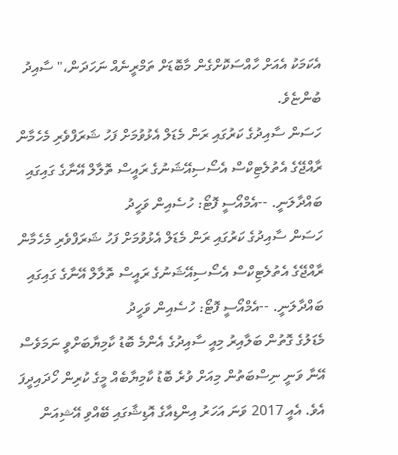އެކަމަކު އެއަށް ހާއްސަކޮށްގެން މާބޮޑަށް ތަމްރީނެއް ނަހަދަން،" ސާއިދު ބުންޏެވެ.
ހަސަން ސާއިދުގެ ކަރުގައި ރަން މެޑަލް އެޅުވުމަށް ފަހު ޝަރަފްވެރި މެހެމާން ރާއްޖޭގެ އެތުލެޓިކްސް އެސޯސިއޭޝަނުގެ ރައީސް ތޮލާލް އޭނާގެ ގައިގައި ބައްދާލަނީ. --އެމްއޯސީ ފޮޓޯ: ހުސެއިން ވަހީދު
ހަސަން ސާއިދުގެ ކަރުގައި ރަން މެޑަލް އެޅުވުމަށް ފަހު ޝަރަފްވެރި މެހެމާން ރާއްޖޭގެ އެތުލެޓިކްސް އެސޯސިއޭޝަނުގެ ރައީސް ތޮލާލް އޭނާގެ ގައިގައި ބައްދާލަނީ. --އެމްއޯސީ ފޮޓޯ: ހުސެއިން ވަހީދު
މެޑަލުގެ ގޮތުން ބަލާއިރު މިއީ ސާއިދުގެ އެންމެ ބޮޑު ކާމިޔާބަށްވީ ނަމަވެސް އޭނާ ވަނީ ނިސްބަތުން މިއަށް ވުރެ ބޮޑު ކާމިޔާބެއް މީގެ ކުރިން ހޯދައިދީފަ އެވެ. އެއީ 2017 ވަނަ އަހަރު އިންޑިއާގެ އޮޑިޝާގައި ބޭއްވި އޭޝިއަން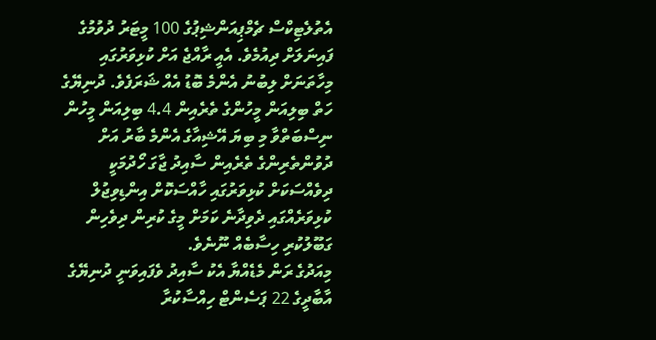އެތުލެޓިކްސް ޗެމްޕިއަންޝިޕުގެ 100 މީޓަރު ދުވުމުގެ ފައިނަލަށް ދިއުމެވެ. އެއީ ރާއްޖެ އަށް ކުޅިވަރުގައި މިހާތަނަށް ލިބުނު އެންމެ ބޮޑު އެއް ޝަރަފެވެ. ދުނިޔޭގެ ހަތް ބިލިއަން މީހުންގެ ތެރެއިން 4.4 ބިލިއަން މީހުން ނިސްބަތްވާ މި ބިޔަ އޭޝިއާގެ އެންމެ ބާރު އަށް ދުވުންތެރިންގެ ތެރެއިން ސާއިދު ޖާގަ ހޯދުމަކީ ދިވެއްސަކަށް ކުޅިވަރުގައި ހާއްސަކޮށް އިންޑިވިޖުލް ކުޅިވަރެއްގައި ދެވިދާނެ ކަމަށް މީގެ ކުރިން ދިވެހިން ގަބޫލުކުރި ހިސާބެއް ނޫނެވެ.
މިއަދުގެ ރަން މެޑެއްޔާ އެކު ސާއިދު ވެފައިވަނީ ދުނިޔޭގެ އާބާދީގެ 22 ޕަސެންޓް ހިއްސާކުރާ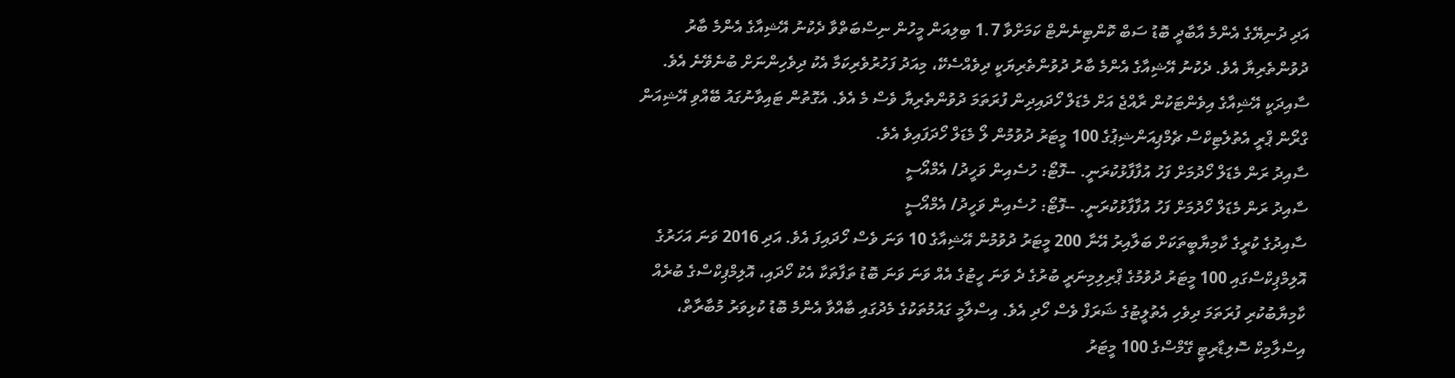އަދި ދުނިޔޭގެ އެންމެ އާބާދީ ބޮޑު ސަބް ކޮންޓިނެންޓް ކަމަށްވާ 1.7 ބިލިއަން މީހުން ނިސްބަތްވާ ދެކުނު އޭޝިއާގެ އެންމެ ބާރު ދުވުންތެރިޔާ އެވެ. ދެކުނު އޭޝިއާގެ އެންމެ ބާރު ދުވުންތެރިޔަކީ ދިވެއްސެކޭ، މިއަދު ފަހުރުވެރިކަމާ އެކު ދިވެހިންނަށް ބުނެވޭނެ އެވެ.
ސާއިދަކީ އޭޝިއާގެ އިވެންޓަކުން ރާއްޖެ އަށް މެޑަލް ހޯދައިދިން ފުރަތަމަ ދުވުންތެރިޔާ ވެސް މެ އެވެ. އެގޮތުން ޓައިވާނުގައު ބޭއްވި އޭޝިއަން ގްރޯން ޕްރީ އެތުލެޓިކްސް ޗެމްޕިއަންޝިޕުގެ 100 މީޓަރު ދުވުމުން ލޯ މެޑަލް ހޯދަފައިވެ އެވެ.
ސާއިދު ރަން މެޑަލް ހޯދުމަށް ފަހު އުފާފާޅުކުރަނީ. --ފޮޓޯ: ހުސެއިން ވަހީދު/ އެމްއޯސީ
ސާއިދު ރަން މެޑަލް ހޯދުމަށް ފަހު އުފާފާޅުކުރަނީ. --ފޮޓޯ: ހުސެއިން ވަހީދު/ އެމްއޯސީ
ސާއިދުގެ ކުރީގެ ކާމިޔާބީތަކަށް ބަލާއިރު އޭނާ 200 މީޓަރު ދުވުމުން އޭޝިއާގެ 10 ވަނަ ވެސް ހޯދައިފަ އެވެ. އަދި 2016 ވަނަ އަހަރުގެ އޮލިމްޕިކްސްގައި 100 މީޓަރު ދުވުމުގެ ޕްރިލިމިނަރީ ބުރުގެ ދެ ވަނަ ހީޓުގެ އެއް ވަނަ ވަނަ ބޮޑު ތަފާތަކާ އެކު ހޯދައި، އޮލިމްޕިކްސްގެ ބުރެއް ކާމިޔާބުކުރި ފުރަތަމަ ދިވެހި އެތުލީޓުގެ ޝަރަފް ވެސް ހޯދި އެވެ. އިސްލާމީ ގައުމުތަކުގެ މެދުގައި ބާއްވާ އެންމެ ބޮޑު ކުޅިވަރު މުބާރާތް، އިސްލާމިކް ސޮލިޑާރިޓީ ގޭމްސްގެ 100 މީޓަރު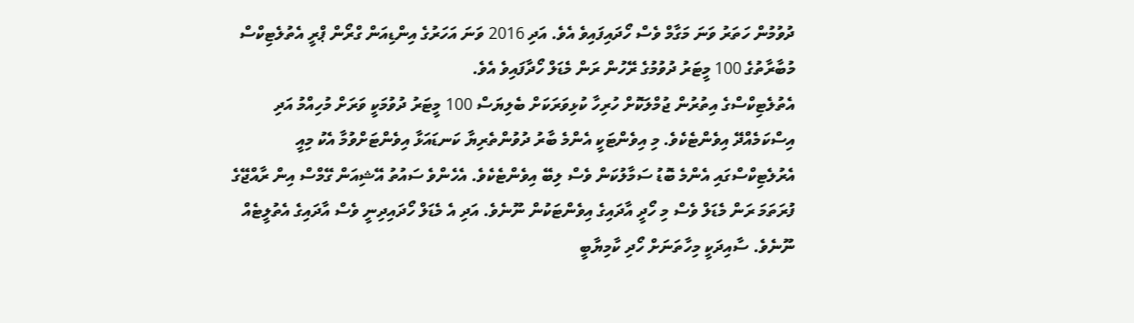ދުވުމުން ހަތަރު ވަނަ މަގާމް ވެސް ހޯދައިފައިވެ އެވެ. އަދި 2016 ވަނަ އަހަރުގެ އިންޑިއަން ގްރޯން ޕްރީ އެތުލެޓިކްސް މުބާރާތުގެ 100 މީޓަރު ދުވުމުގެ ރޭހުން ރަން މެޑަލް ހޯދާފައިވެ އެވެ.
އެތުލެޓިކްސްގެ އިތުރުން ޖުމްލަކޮށް ހުރިހާ ކުޅިވަރަކަށް ބެލިޔަސް 100 މީޓަރު ދުވުމަކީ ވަރަށް މުހިއްމު އަދި އިސްކަމެއްދޭ އިވެންޓެކެވެ. މި އިވެންޓަކީ އެންމެ ބާރު ދުވުންތެރިޔާ ކަނޑައަޅާ އިވެންޓަށްވުމާ އެކު މިއީ އެރުލެޓިކްސްގައި އެންމެ ބޮޑު ސަމާލުކަން ވެސް ލިބޭ އިވެންޓެކެވެ. އެހެންވެ ސައުތު އޭޝިއަން ގޭމްސް އިން ރާއްޖޭގެ ފުރަތަމަ ރަން މެޑަލް ވެސް މި ހޯދީ އާދައިގެ އިވެންޓަކުން ނޫނެވެ. އަދި އެ މެޑަލް ހޯދައިދިނީ ވެސް އާދައިގެ އެތުލީޓެއް ނޫނެވެ. ސާއިދަކީ މިހާތަނަށް ހޯދި ކާމިޔާބީ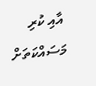އާއި ކުރި މަސައްކަތަށް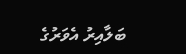ބަލާއިރު އެވަރުގެ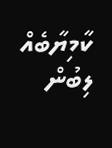ކާމިޔާބެއް ލިބުން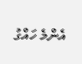އެންމެ ހައްގު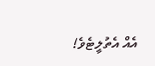އެއް އެތުލީޓެވެ!